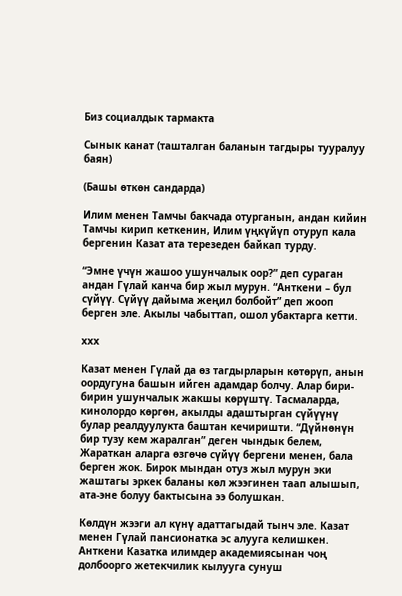Биз социалдык тармакта

Сынык канат (ташталган баланын тагдыры тууралуу баян)

(Башы өткөн сандарда)

Илим менен Тамчы бакчада отурганын, андан кийин Тамчы кирип кеткенин, Илим үңкүйүп отуруп кала бергенин Казат ата терезеден байкап турду.

“Эмне үчүн жашоо ушунчалык оор?” деп сураган андан Гүлай канча бир жыл мурун. “Анткени – бул сүйүү. Сүйүү дайыма жеңил болбойт” деп жооп берген эле. Акылы чабыттап, ошол убактарга кетти.

ххх

Казат менен Гүлай да өз тагдырларын көтөрүп, анын оордугуна башын ийген адамдар болчу. Алар бири-бирин ушунчалык жакшы көрүштү. Тасмаларда, кинолордо көргөн, акылды адаштырган сүйүүнү булар реалдуулукта баштан кечиришти. “Дүйнөнүн бир тузу кем жаралган” деген чындык белем, Жараткан аларга өзгөчө сүйүү бергени менен, бала берген жок. Бирок мындан отуз жыл мурун эки жаштагы эркек баланы көл жээгинен таап алышып, ата-эне болуу бактысына ээ болушкан.

Көлдүн жээги ал күнү адаттагыдай тынч эле. Казат менен Гүлай пансионатка эс алууга келишкен. Анткени Казатка илимдер академиясынан чоң долбоорго жетекчилик кылууга сунуш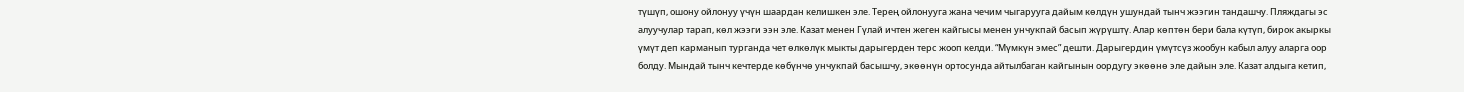түшүп, ошону ойлонуу үчүн шаардан келишкен эле. Терең ойлонууга жана чечим чыгарууга дайым көлдүн ушундай тынч жээгин тандашчу. Пляждагы эс алуучулар тарап, көл жээги ээн эле. Казат менен Гүлай ичтен жеген кайгысы менен унчукпай басып жүрүштү. Алар көптөн бери бала күтүп, бирок акыркы үмүт деп карманып турганда чет өлкөлүк мыкты дарыгерден терс жооп келди. “Мүмкүн эмес” дешти. Дарыгердин үмүтсүз жообун кабыл алуу аларга оор болду. Мындай тынч кечтерде көбүнчө унчукпай басышчу, экөөнүн ортосунда айтылбаган кайгынын оордугу экөөнө эле дайын эле. Казат алдыга кетип,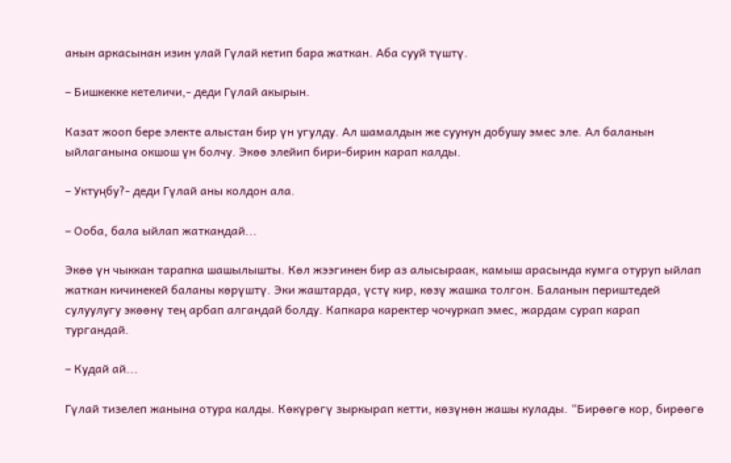анын аркасынан изин улай Гүлай кетип бара жаткан. Аба сууй түштү.

– Бишкекке кетеличи,- деди Гүлай акырын.

Казат жооп бере электе алыстан бир үн угулду. Ал шамалдын же суунун добушу эмес эле. Ал баланын ыйлаганына окшош үн болчу. Экөө элейип бири-бирин карап калды.

– Уктуңбу?- деди Гүлай аны колдон ала.

– Ооба, бала ыйлап жаткандай...

Экөө үн чыккан тарапка шашылышты. Көл жээгинен бир аз алысыраак, камыш арасында кумга отуруп ыйлап жаткан кичинекей баланы көрүштү. Эки жаштарда, үстү кир, көзү жашка толгон. Баланын периштедей сулуулугу экөөнү тең арбап алгандай болду. Капкара каректер чочуркап эмес, жардам сурап карап тургандай.

– Кудай ай...

Гүлай тизелеп жанына отура калды. Көкүрөгү зыркырап кетти, көзүнөн жашы кулады. “Бирөөгө кор, бирөөгө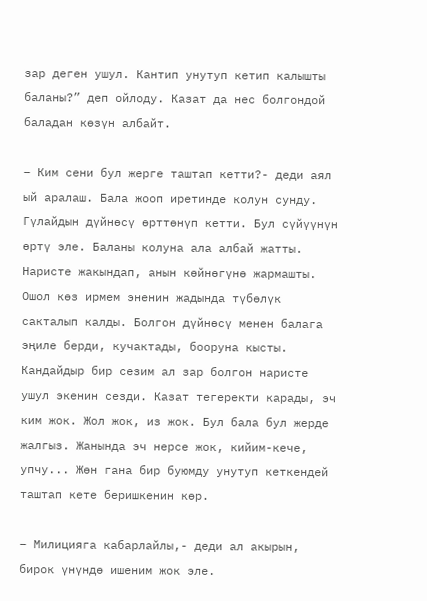зар деген ушул. Кантип унутуп кетип калышты баланы?” деп ойлоду. Казат да нес болгондой баладан көзүн албайт.

– Ким сени бул жерге таштап кетти?- деди аял ый аралаш. Бала жооп иретинде колун сунду. Гүлайдын дүйнөсү өрттөнүп кетти. Бул сүйүүнүн өртү эле. Баланы колуна ала албай жатты. Наристе жакындап, анын көйнөгүнө жармашты. Ошол көз ирмем эненин жадында түбөлүк сакталып калды. Болгон дүйнөсү менен балага эңиле берди, кучактады, бооруна кысты. Кандайдыр бир сезим ал зар болгон наристе ушул экенин сезди. Казат тегеректи карады, эч ким жок. Жол жок, из жок. Бул бала бул жерде жалгыз. Жанында эч нерсе жок, кийим-кече, упчу... Жөн гана бир буюмду унутуп кеткендей таштап кете беришкенин көр.

– Милицияга кабарлайлы,- деди ал акырын, бирок үнүндө ишеним жок эле.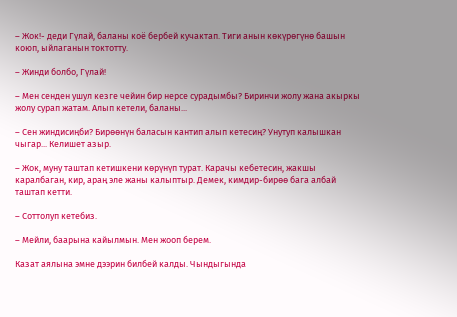– Жок!- деди Гүлай, баланы коё бербей кучактап. Тиги анын көкүрөгүнө башын коюп, ыйлаганын токтотту.

– Жинди болбо, Гүлай!

– Мен сенден ушул кезге чейин бир нерсе сурадымбы? Биринчи жолу жана акыркы жолу сурап жатам. Алып кетели, баланы...

– Сен жиндисиңби? Бирөөнүн баласын кантип алып кетесиң? Унутуп калышкан чыгар... Келишет азыр.

– Жок, муну таштап кетишкени көрүнүп турат. Карачы кебетесин, жакшы каралбаган, кир, араң эле жаны калыптыр. Демек, кимдир-бирөө бага албай таштап кетти.

– Соттолуп кетебиз.

– Мейли, баарына кайылмын. Мен жооп берем.

Казат аялына эмне дээрин билбей калды. Чындыгында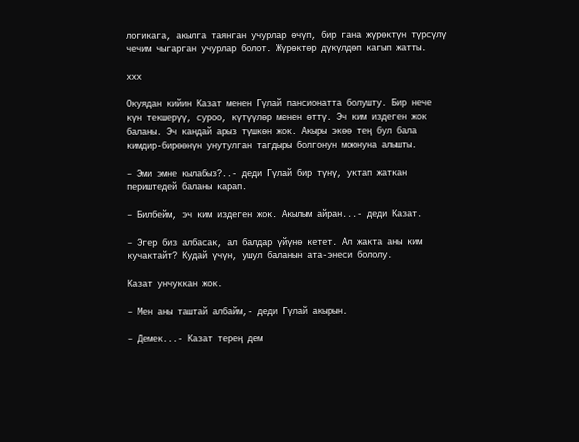логикага, акылга таянган учурлар өчүп, бир гана жүрөктүн түрсүлү чечим чыгарган учурлар болот. Жүрөктөр дүкүлдөп кагып жатты.

ххх

Окуядан кийин Казат менен Гүлай пансионатта болушту. Бир нече күн текшерүү, суроо, күтүүлөр менен өттү. Эч ким издеген жок баланы. Эч кандай арыз түшкөн жок. Акыры экөө тең бул бала кимдир-бирөөнүн унутулган тагдыры болгонун моюнуна алышты.

– Эми эмне кылабыз?..- деди Гүлай бир түнү, уктап жаткан периштедей баланы карап.

– Билбейм, эч ким издеген жок. Акылым айран...- деди Казат.

– Эгер биз албасак, ал балдар үйүнө кетет. Ал жакта аны ким кучактайт? Кудай үчүн, ушул баланын ата-энеси бололу.

Казат унчуккан жок.

– Мен аны таштай албайм,- деди Гүлай акырын.

– Демек...- Казат терең дем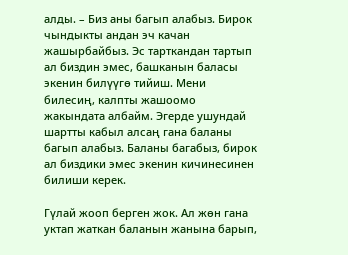алды. – Биз аны багып алабыз. Бирок чындыкты андан эч качан жашырбайбыз. Эс тарткандан тартып ал биздин эмес, башканын баласы экенин билүүгө тийиш. Мени билесиң, калпты жашоомо жакындата албайм. Эгерде ушундай шартты кабыл алсаң гана баланы багып алабыз. Баланы багабыз, бирок ал биздики эмес экенин кичинесинен билиши керек.

Гүлай жооп берген жок. Ал жөн гана уктап жаткан баланын жанына барып,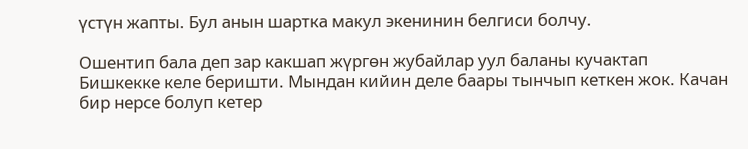үстүн жапты. Бул анын шартка макул экенинин белгиси болчу.

Ошентип бала деп зар какшап жүргөн жубайлар уул баланы кучактап Бишкекке келе беришти. Мындан кийин деле баары тынчып кеткен жок. Качан бир нерсе болуп кетер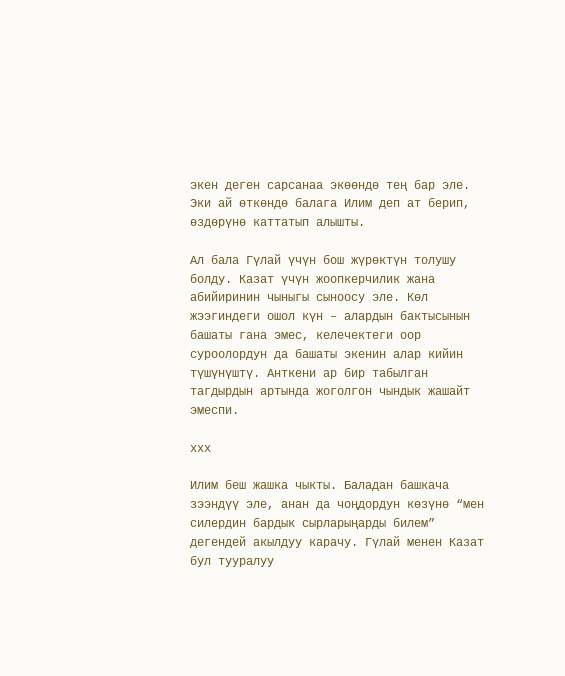экен деген сарсанаа экөөндө тең бар эле. Эки ай өткөндө балага Илим деп ат берип, өздөрүнө каттатып алышты.

Ал бала Гүлай үчүн бош жүрөктүн толушу болду. Казат үчүн жоопкерчилик жана абийиринин чыныгы сыноосу эле. Көл жээгиндеги ошол күн – алардын бактысынын башаты гана эмес, келечектеги оор суроолордун да башаты экенин алар кийин түшүнүштү. Анткени ар бир табылган тагдырдын артында жоголгон чындык жашайт эмеспи.

ххх

Илим беш жашка чыкты. Баладан башкача зээндүү эле, анан да чоңдордун көзүнө “мен силердин бардык сырларыңарды билем” дегендей акылдуу карачу. Гүлай менен Казат бул тууралуу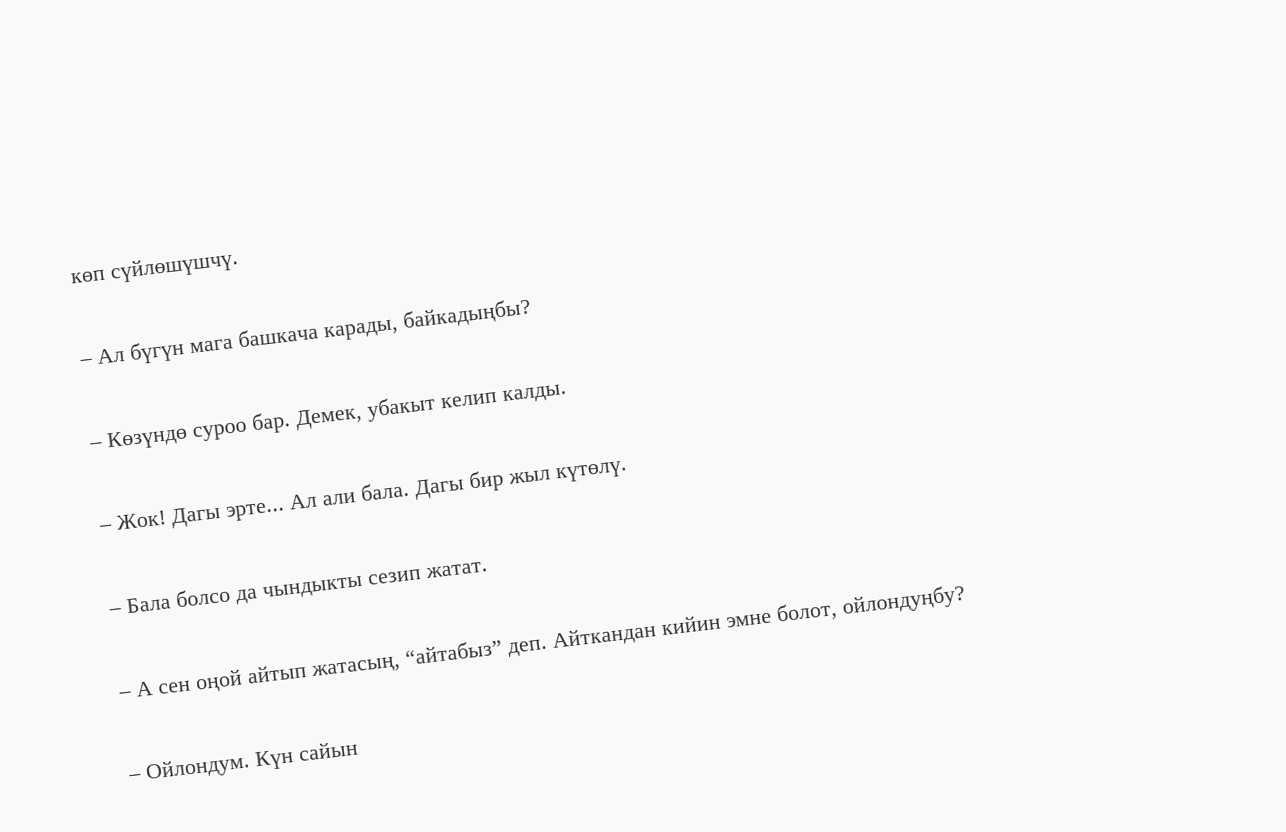көп сүйлөшүшчү.

– Ал бүгүн мага башкача карады, байкадыңбы?

– Көзүндө суроо бар. Демек, убакыт келип калды.

– Жок! Дагы эрте... Ал али бала. Дагы бир жыл күтөлү.

– Бала болсо да чындыкты сезип жатат.

– А сен оңой айтып жатасың, “айтабыз” деп. Айткандан кийин эмне болот, ойлондуңбу?

– Ойлондум. Күн сайын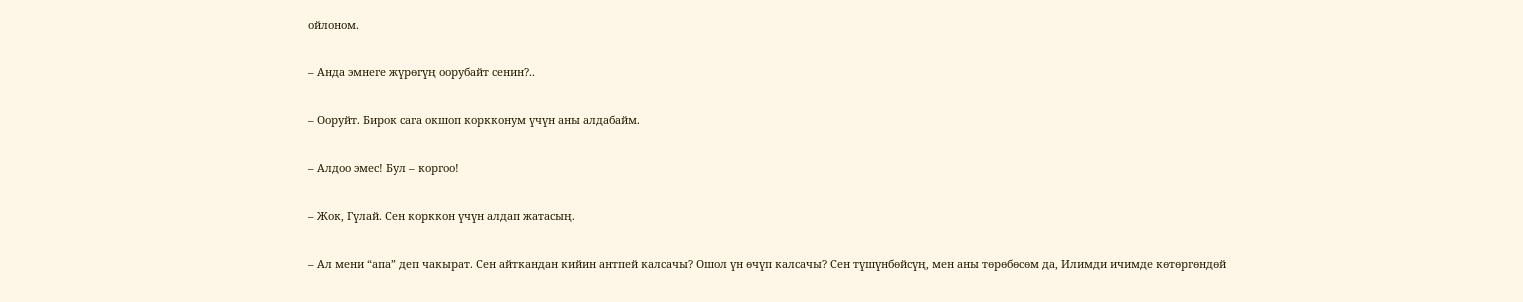ойлоном.

– Анда эмнеге жүрөгүң оорубайт сенин?..

– Ооруйт. Бирок сага окшоп коркконум үчүн аны алдабайм.

– Алдоо эмес! Бул – коргоо!

– Жок, Гүлай. Сен корккон үчүн алдап жатасың.

– Ал мени “апа” деп чакырат. Сен айткандан кийин антпей калсачы? Ошол үн өчүп калсачы? Сен түшүнбөйсүң, мен аны төрөбөсөм да, Илимди ичимде көтөргөндөй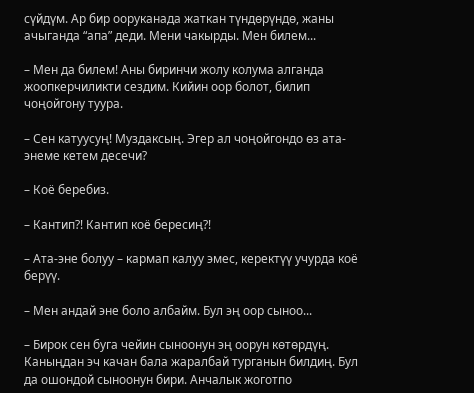сүйдүм. Ар бир ооруканада жаткан түндөрүндө, жаны ачыганда “апа” деди. Мени чакырды. Мен билем...

– Мен да билем! Аны биринчи жолу колума алганда жоопкерчиликти сездим. Кийин оор болот, билип чоңойгону туура.

– Сен катуусуң! Муздаксың. Эгер ал чоңойгондо өз ата-энеме кетем десечи?

– Коё беребиз.

– Кантип?! Кантип коё бересиң?!

– Ата-эне болуу – кармап калуу эмес, керектүү учурда коё берүү.

– Мен андай эне боло албайм. Бул эң оор сыноо...

– Бирок сен буга чейин сыноонун эң оорун көтөрдүң. Каныңдан эч качан бала жаралбай турганын билдиң. Бул да ошондой сыноонун бири. Анчалык жоготпо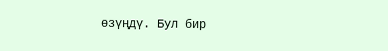өзүңдү. Бул бир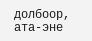долбоор, ата-эне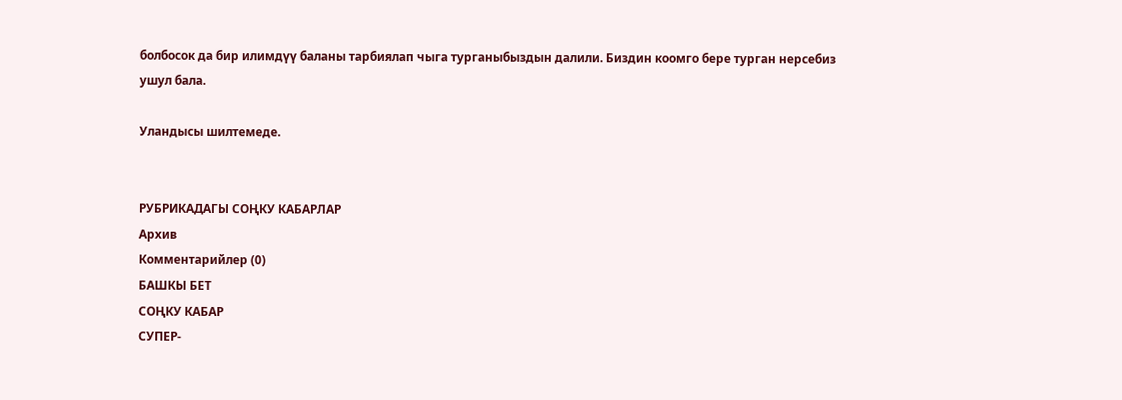болбосок да бир илимдүү баланы тарбиялап чыга турганыбыздын далили. Биздин коомго бере турган нерсебиз ушул бала.

Уландысы шилтемеде.


РУБРИКАДАГЫ СОҢКУ КАБАРЛАР
Архив
Комментарийлер (0)
БАШКЫ БЕТ
СОҢКУ КАБАР
СУПЕР-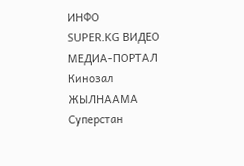ИНФО
SUPER.KG ВИДЕО
МЕДИА-ПОРТАЛ
Кинозал
ЖЫЛНААМА
Суперстан